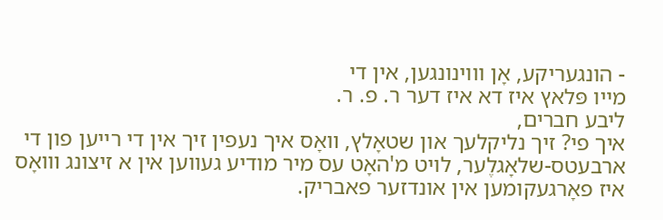- הונגעריקע, אָן וווינונגען, אין די
מייו פּלאץ איז דא איז דער ר. פ. ר.
ליבע חברים,
איך פי? זיך נליקלעך און שטאָלץ, װאָס איך נעפין זיך אין די רייען פון די ארבעטס-שלאָגלֶער, לויט מ'האָט עס מיר מודיע געווען אין א זיצונג װואָס איז פאָרגעקומען אין אונדזער פאבריק.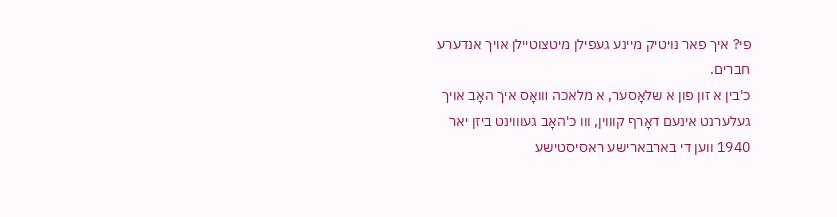פי? איך פאר נויטיק מיינע געפילן מיטצוטיילן אויך אנדערע חברים.
כ'בין א זון פון א שלאָסער, א מלאכה װואָס איך האָב אויך געלערנט אינעם דאָרף קוווין, ווו כ'האָב געוווינט ביזן יאר 1940 ווען די בארבארישע ראסיסטישע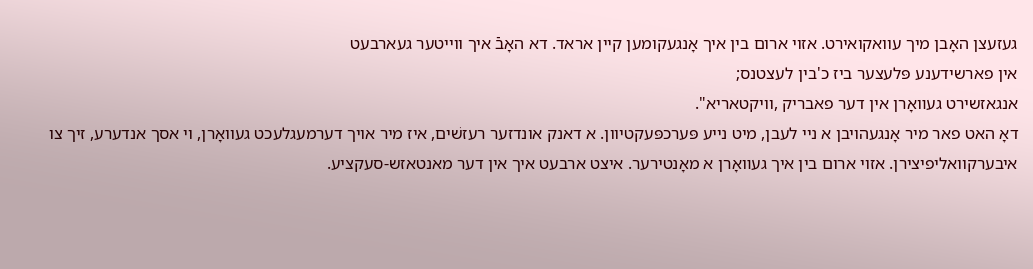געזעצן האָבן מיך עוואקואירט. אזוי ארום בין איך אָנגעקומען קיין אראד. דא האָבֿ איך ווייטער געארבעט
אין פארשידענע פּלעצער ביז כ'בין לעצטנס;
אנגאזשירט געװאָרן אין דער פאבריק ,וויקטאריא".
דאָ האט פאר מיר אָנגעהויבן א ניי לעבן, מיט נייע פּערכפּעקטיוון. א דאנק אונדזער רעזשׁים, איז מיר אויך דערמעגלעכט געוואָרן, וי אסך אנדערע, זיך צו איבערקוואליפיצירן. אזוי ארום בין איך געװאָרן א מאָנטירער. איצט ארבעט איך אין דער מאנטאזש-סעקציע.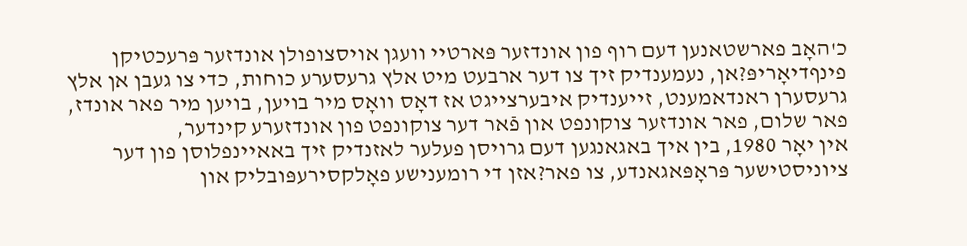כ'האָב פארשטאנען דעם רוף פון אונדזער פּארטיי וועגן אויסצופולן אונדזער פּרעכטיקן פינףדיאָריפּ?אן, נעמענדיק זיך צו דער ארבעט מיט אלץ גרעסערע כוחות, כדי צו געבן אן אלץ גרעסערן ראנדאמענט, זייענדיק איבערצייגט אז דאָס װאָס מיר בויען, בויען מיר פאר אונדז, פאר שלום, פאר אונדזער צוקונפט און פֿאר דער צוקונפט פון אונדזערע קינדער,
אין יאָר 1980, בין איך באגאנגען דעם גרויסן פעלער לאזנדיק זיך באאיינפלוסן פון דער ציוניסטישער פּראָפּאגאנדע, צו פאר?אזן די רומענישע פאָלקסירעפּובליק און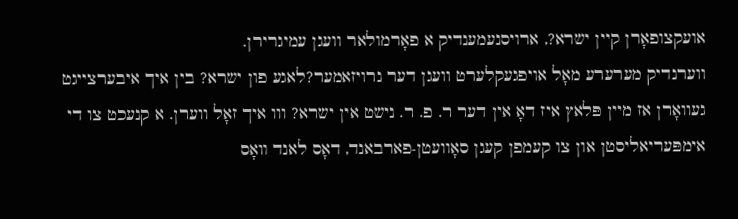אועקצופאָרן קיין ישרא?, ארויסנעמענדיק א פאָרמולאר וועגן עמיגרירן.
ווערנדיק מערערע מאָל אויפגעקלערט וועגן דער נרויזאמער?לאגע פון ישרא? בין איך איבערצייגט געוואָרן אז מיין פּלאץ איז דאָ אין דער ר. פ. ר. נישט אין ישרא? ווו איך זאָל ווערן. א קנעכט צו די אימפּעריאליסטן און צו קעמפן קעגן סאָוועטן-פארבאנד, דאָס לאנד װאָס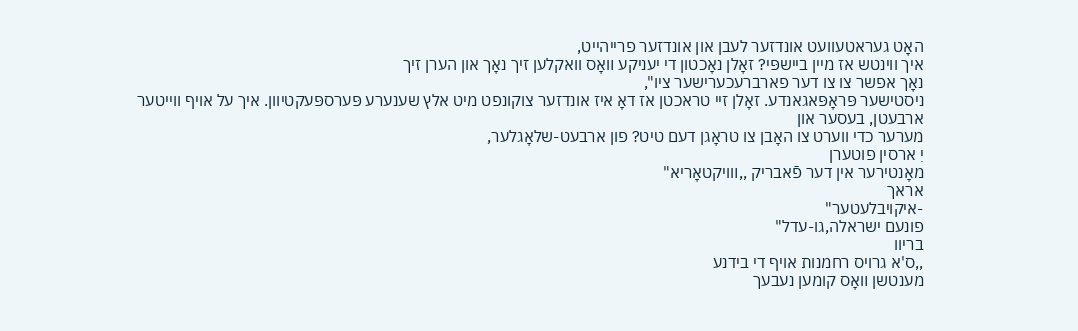האָט געראטעוועט אונדזער לעבן און אונדזער פרייהייט,
איך ווינטש אז מיין ביישפּי? זאָלן נאָכטון די יעניקע װאָס וואקלען זיך נאָך און הערן זיך
נאָך אפשר צו צו דער פארברעכערישער ציו",
ניסטישער פּראָפּאגאנדע. זאָלן זיי טראכטן אז דאָ איז אונדזער צוקונפט מיט אלץ שענערע פּערספּעקטיוון. איך על אויף ווייטער ארבעטן, בעסער און
מערער כדי ווערט צו האָבן צו טראָגן דעם טיט? פון ארבעט-שלאָגלער,
יִ ארסין פוטערן
מאָנטירער אין דער פֿאבריק ,,װויקטאָריא"
אראך
-איקויבלעטער"
פונעם ישראלה,גו-עדל"
בריוו
,,ס'א גרויס רחמנות אויף די בידנע
מענטשן װאָס קומען נעבעך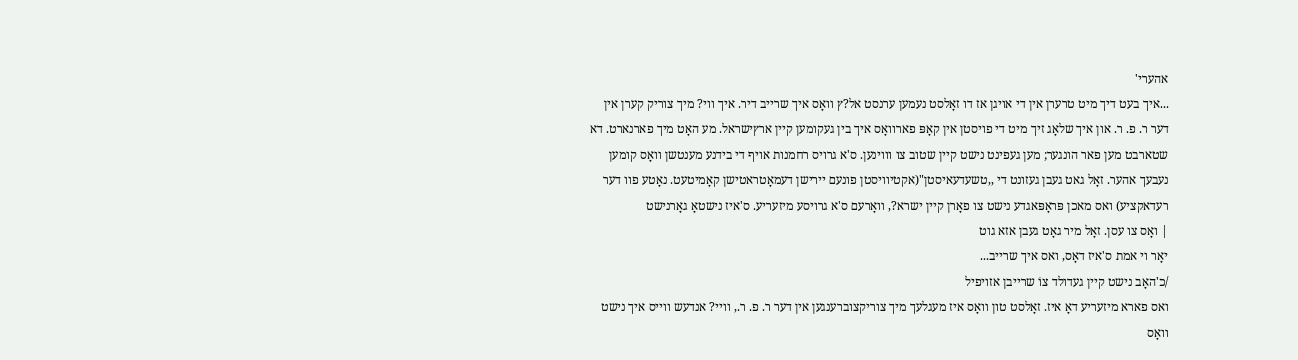אהערי'
...איך בעט דיך מיט טרערן אין די אויגן אז דו זאָלסט נעמען ערנסט אל?ץ װאָס איך שרייב דיר. איך ווי? מיך צוריק קערן אין דער ר. פ. ר. און איך שלאָג זיך מיט די פויסטן אין קאָפּ פארוואָס איך בין געקומען קיין ארץישראל. מע האָט מיך פארנארט. דא שטארבט מען פאר הונגער; מען געפינט נישט קיין שטוב צו וווינען. ס'א גרויס רחמנות אויף די בידנע מענטשן װאָס קומען נעבעך אהער. זאָל גאט געבן געזונט די ,,טשעדעאיסטן"(אקטיוויסטן פונעם יירישן דעמאָטראטישן קאָמיטעט. נאָטע פוו דער רעדאקציע) ואס מאכן פּראָפּאגדע נישט צו פאָרן קיין ישרא?, װאָרעם ס'א גרויסע מיזעריע. ס'איז נישטאָ גאָרנישט
| ואָס צו עסן. זאָל מיר גאָט געבן אזא גוט
יאָר וי אמת ס'איז דאָס, ואס איך שרייב...
/כ'האָב נישט קיין געדולד צוֹ שרייבן אזויפיל
ואס פארא מיזעריע דאָ איז. זאָלסט טון װאָס איז מעגלעך מיך צוריקצוברענגען אין דער ר. פ. ר., וויי? אנדעש ווייס איך נישט װאָס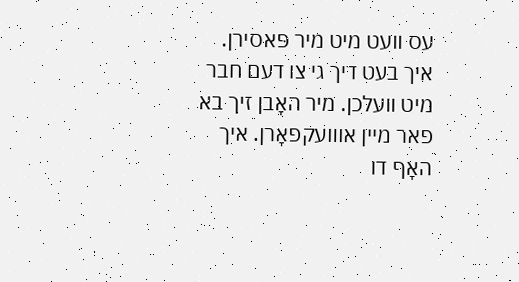עס וועט מיט מיר פּאסירן. איך בעט דיך גי צו דעם חבר מיט וועלכן. מיר האָבן זיך בא פאר מיין אוװעקפאָרן. איך האָף דו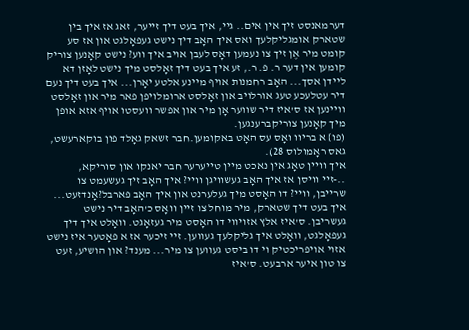דערמאנסט זיך אין אים.. גיי, איך בעט דיך זייער, זאג אז איך בין שטארק אומגליקלעך ואס איך האָב דיך נישט געפאָלגט און אז סע קומט מיר אֶן זיך צו נעמען דאָס לעבן אויב איך ווע? נישט קאָנען צוריק קומען אין דער ר. פ. ר., זע איך בעט דיך זאָלסט מיך נישט לאָזן דא ליידן אסך... האָב רחמנות אויף מיינע אלטע יאָרן... איך בעט דיך נעם דיר עטלעכע טעג אורלויב און זאָלסט ארומלויפן פאר מיר און זאָלסט וויינען אז ס'איז דיר שווער אָן מיר און אפשר וועסטו אויף אזא אופן מיך קאָנען צוריקברענגען.
(פו} א בריוו ואָס עס האָט באקומען.חבר זשאק גאָלד פון בוקארעשט, גאס ראָמולוס 28).
איך וויין טאָג אין נאכט מיין טייערער חבר יאנקו און סוריקא,
..-זיי וויסן אז איך האָב געשוויגן וויי? איך האָב זיך געשעמט צו שרייבן, וויי? דו האָסט מיך געלערנט און איך האָב פארבל?אָנדזעט... איך בעט דיך שטארק, מיר מוחל צו זיין װאָס כ'האָב דיר נישט געשריבן. ס'איז אלץ אזויווי דו האָסט מיר געזאָגט. װאָלט איך דיך געפאָלגט, װאָלט איך גליקלעך געווען. זיי זיכער אז א פאָטער איז נישט אזוי אויפריכטיק וי דו ביסט געווען צו מיר... מענד? און הושיע, זעט צו טון איער ארבעט. ס'איז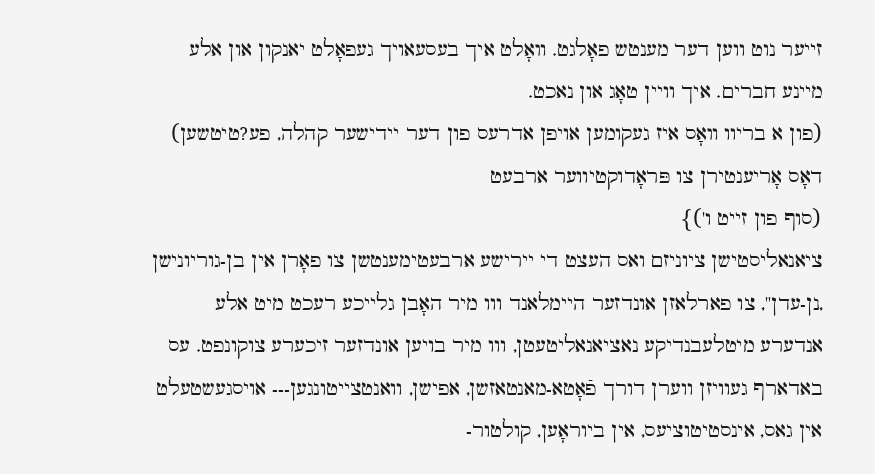זייער נוט ווען דער מענטש פאָלגט. װאָלט איך בעסעאויך געפאָלט יאנקון און אלע מיינע חברים. איך וויין טאָג און נאכט.
(פון א בריוו װאָס איז געקומען אויפן אדרעס פון דער יידישער קהלה, פע?טיטשען)
דאָס אָריענטירן צו פּראָדוקטיווער ארבעט
(סוף פון זייט ו')}
ציאנאליסטישן ציוניזם ואס העצט די יירישע ארבעטימענטשן צו פאָרן אין בן-גוריונישן ,נן-עדן", צו פארלאזן אונדזער היימלאנד ווו מיר האָבן גלייכע רעכט מיט אלע אנדערע מיטלעבנדיקע נאציאנאליטעטן, ווו מיר בויען אונדזער זיכערע צוקונפט. עס באדארף געוויזן ווערן דורך פֿאָטא-מאנטאזשן, אפישן, וואנטצייטונגען--- אויסגעשטעלט אין גאס, אינסטיטוציעס, אין ביוראָען, קולטור-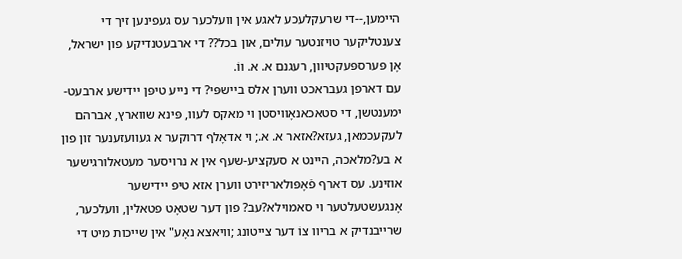היימען,--די שרעקלעכע לאגע אין וועלכער עס געפינען זיך די צענטליקער טויזנטער עולים, און בכל?? די ארבעטנדיקע פון ישראל, אָן פּערספּעקטיוון, רעגנם א. א. ווֹ.
עם דארפן געבראכט ווערן אלס ביישפּי? די נייע טיפּן יידישע ארבעט-ימענטשן, די סטאכאנאָוויסטן וי מאקס לעוו, פּינא שווארץ, אברהם לעקעכמאן, געזא?אזאר א. א.; וי אדאָלף דרוקער א געוועזענער זון פון א בע?מלאכה, היינט א סעקציע-שעף אין א נרויסער מעטאלורגישער אוזינע. עס דארף פֿאָפּולאריזירט ווערן אזא טיפּ יידישער אָנגעשטעלטער וי סאמוילא?עב? פון דער שטאָט פטאלין, װעלכער, שרייבנדיק א בריוו צוֹ דער צייטונג ;וויאצא נאָע" אין שייכות מיט די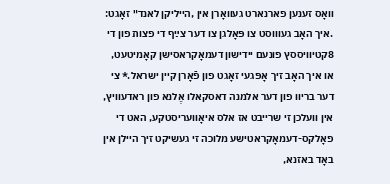װאָס זענען פארנארט געװאָרן אין ,הייליקן לאנד" זאָגט: .איך האָב געוווסט צו פּאָלגן צו דער צײַף די פצות פון די 8קטיוויססץ פונעם יידישון דעמאָקראסישן קאָמיטעט, או איך האָב זיך אָפּגעי זאָגט פון פֿאָרן קיין ישראל.* צי דער בריוו פון דער אלמנה דאסקאלו אֶלנא פון ראדעוויץ,
אין וועלכן זי שרייבט אז אלס איאָוועריסטקע, האט די פאָלקס-דעמאָקראטישע מלוכה זי געשיקט זיך היילן אין באָד באזנא,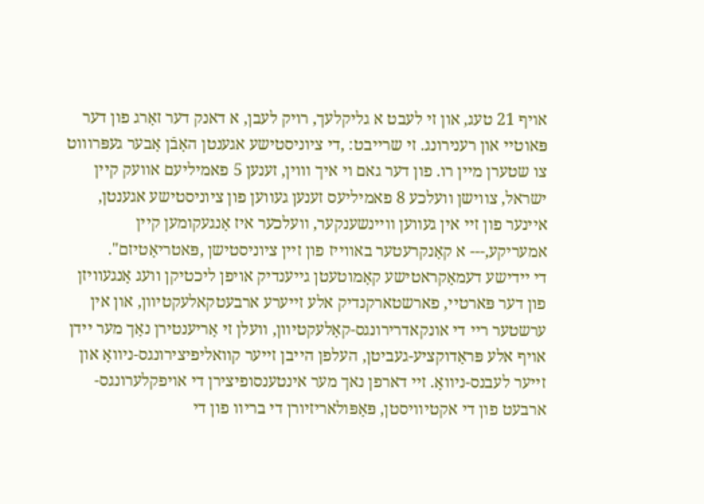אויף 21 טעג, און זי לעבט א גליקלעך, רויק לעבן, א דאנק דער זאָרג פון דער פּאוטיי און רענירונג. זי שרייבט: ,די ציוניסטישע אגענטן האָבֿן אָבער געפּרוווט צו שטערן מיין רו. פון דער גאם וי איך װוין, זענען 5 פאמיליעם אוועק קיין ישראל, צווישן וועלכע 8 פאמיליעס זענען געווען פון ציוניסטישע אגענטן, איינער פון זיי אין געווען וויינשענקער, וועלכער איז אָנגעקומען קיין אמעריקע,--- א קאָנקרעטער באווייז פון זיין ציוניסטישן ,פּאטריאָטיזם".
די יידישע דעמאָקראטישע קאָמוטעטן גייענדיק אויפן ליכטיקן וועג אָנגעוויזן פון דער פּארטיי, פארשטארקנדיק אלע זייערע ארבעטקאלעקטיוון, און אין ערשטער ריי די אונקאדרירונגס-קאָלעקטיוון, וועלן זי אָריענטירן נאָך מער יידן אויף אלע פּראָדוקציע-געביטן, העלפן הייבן זייער קוואליפיצירונגס-ניוואָ און זייער לעבנס-ניוואָ. זיי דארפן נאך מער אינטענסופיצירן די אויפקלערונגס-ארבעט פון די אקטיוויסטן, פּאָפּולאריזיורן די בריוו פון די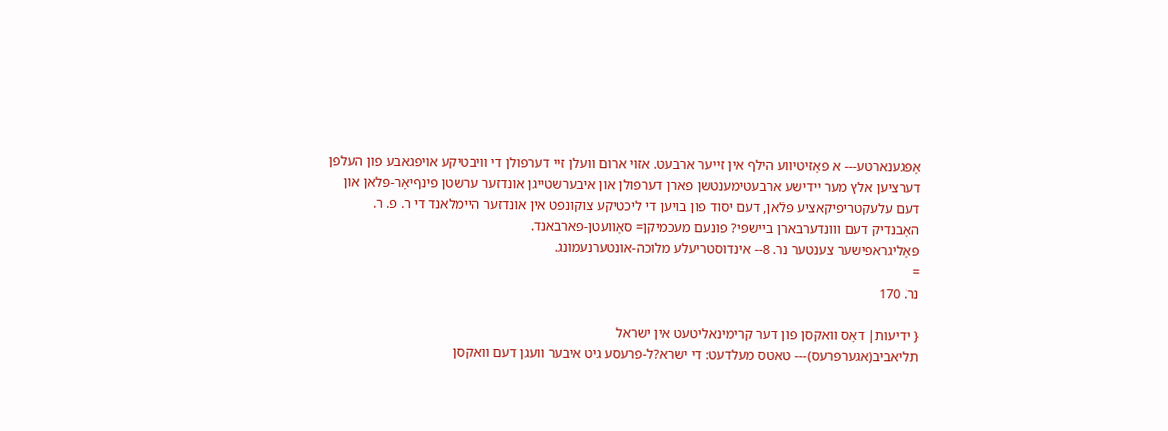אָפּגענארטע--- א פּאָזיטיווע הילף אין זייער ארבעט. אזוי ארום וועלן זיי דערפולן די וויבטיקע אויפגאבע פון העלפן דערציען אלץ מער יידישע ארבעטימענטשן פארן דערפולן און איבערשטייגן אונדזער ערשטן פינףיאָר-פּלאן און דעם עלעקטריפיקאציע פּלֿאן, דעם יסוד פון בויען די ליכטיקע צוקונפט אין אונדזער היימלאנד די ר. פ. ר. האָבנדיק דעם ווונדערבארן ביישפּי? פונעם מעכמיקן= סאָוועטן-פארבאנד.
פּאָליגראפישער צענטער נר. 8-- אינדוסטריעלע מלוכה-אונטערנעמונג.
=
נרֹ. 170

{ ידיעות| דאָס וואקסן פון דער קרימינאליטעט אין ישראל
תליאביב(אגערפּרעס)--- טאטס מעלדעט: די ישרא?ל-פרעסע גיט איבער וועגן דעם וואקסן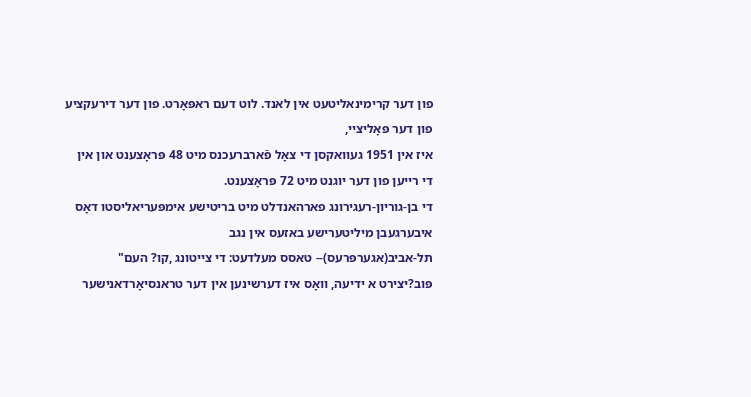פון דער קרימינאליטעט אין לאנד. לוט דעם ראפּאָרט. פון דער דירעקציע פון דער פּאָליציי,
איז אין 1951 געוואקסן די צאָל פֿארברעכנס מיט 48 פּראָצענט און אין די רייען פון דער יוגנט מיט 72 פּראָצענט.
די בן-גוריון-רעגירונג פארהאנדלט מיט בריטישע אימפּעריאליסטו דאָס איבערגעבן מיליטערישע באזעס אין נגב
תל-אביב(אגערפּרעס)-- טאסס מעלדעט: די צייטונג ,קו? העם" פּוב?יצירט א ידיעה, וואָס איז דערשינען אין דער טראנסיאָרדאנישער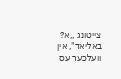צייטונג ,,א? באליאד", אין וועלכער עס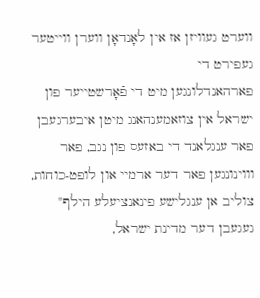ווערט געוויזן אז אין לאָנדאָן ווערן ווייטער געפירט די
פארהאנדלונגען מיט די פֿאָרשטייער פון ישראל אין צוזאמענהאנג מיטן איבערגעבן פאר ענגלאנד די באזעס פון נגב, פאר וווינונגען פאר דער ארמיי און לופט-כוחות, צוליב אן ענגלישע פינאנציעלע הילף" געגעבן דער מדינת ישראל,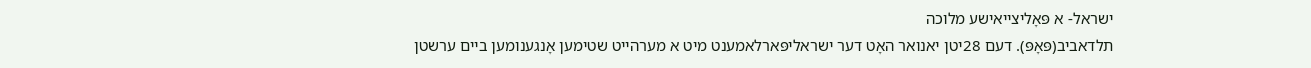ישראל- א פּאָליצייאישע מלוכה
תלדאביב(פּאָפּ). דעם 28יטן יאנואר האָט דער ישראליפּארלאמענט מיט א מערהייט שטימען אָנגענומען ביים ערשטן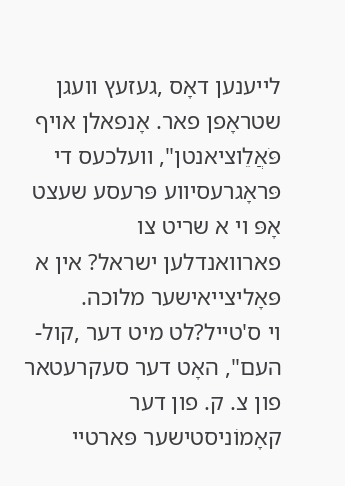לייענען דאָס ,געזעץ וועגן שטראָפן פאר. אָנפאלן אויף פֹּאֲלֵוציאנטן", וועלכעס די פּראָגרעסיווע פּרעסע שעצט אָפּ וי א שריט צו פארוואנדלען ישראל? אין א פּאָליצייאישער מלוכה.
וי ס'טייל?לט מיט דער ,קול-העם", האָט דער סעקרעטאר פון צ. ק. פון דער קאָמוֹניסטישער פּארטיי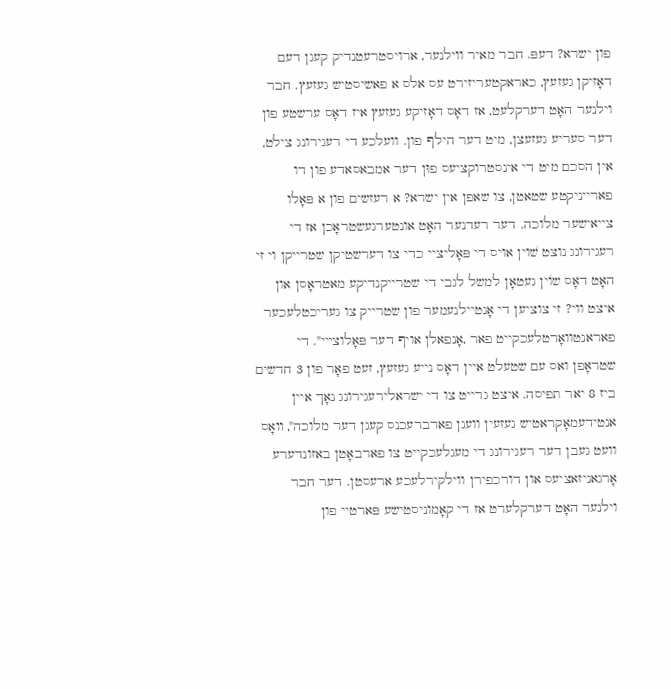פון ישרא? דעפּ. חבר מאיר ווילנער, ארויסטרעטנדיק קעגן דעם דאָזיקן געזעץ, כאראקטעריזירט עס אלס א פאשיסטיש געזעץ. חבר וילנער האָט דערקלעט, אז דאָס דאָזיקע געזעץ איז דאָס ערשטע פון דער סעריע געזעצן, מיט דער הילף פון. וועלכע די רעגירונג צילט, אין הסכם מיט די אינסטרוקציעס פוּן דער אמבאסאדע פון דו פארייניקטע שטאטן, צו שאפן אין ישרא? א רעזשים פון א פּאָלו
צייאישער מלוכה. דער רעדנער האָט אונטערגעשטראָכן אז די רעגירונג נוצט שׁוין אויס די פּאָליציי כדי צו דערשטיקן שטרייקן וי זי האָט דאָס שוֹין געטאָן למשל לגבי די שטרייקנדיקע מאטראָסן און איצט ווי? זי צוציען די אָנטיילנעמער פון שטרייק צו געריכטלעכער פאראנטוואָרטלעכקייט פאר ,אָנפאלן אויף דער פּאָלוצײי". די שטראָפן ואס עם שטעלט איין דאָס נייע געזעץ, זעט פאָר פון 3 חדשים ביז 8 יאר תפיסה. איצט גרייט צו די ישראלירעגירונג נאָך איין אנטידעמאָקראטיש געזעין וועגן פארברעכנס קעגן דער מלוכה", װאָס וועט געבן דער רעגירונג די מעגלעכקייט צו פארבאָטן באזונדערע אָרגאניזאציעס און דורכפירן ווילקירלעכע ארעסטן. דער חבר וילנער האָט דערקלערט אז די קאָמוניסטישע פּארטיי פון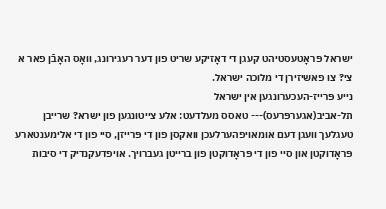ישראל פּראָטעסטיהט קעגן די דאָזיקע שריט פון דער רעגירונג, וואָס האָבֿן פאר א צי? צו פאשיזירן די מלוכה ישראל.
נייע פּרייז-העכערונגען אין ישראל
תל-אביב(אגערפּרעס)--- טאסס מעלדעט: אלע צייטונגען פון ישרא? שרייבן טעגלעך וועגן דעם אומאויפהערלעכן וואקסן פון די פּרייזן, סיי פון די אלימענטארע פּראָדוקטן און סיי פון די פּראָדוקטן פון ברייטן געברויך. אויפדעקנדיק די סיבות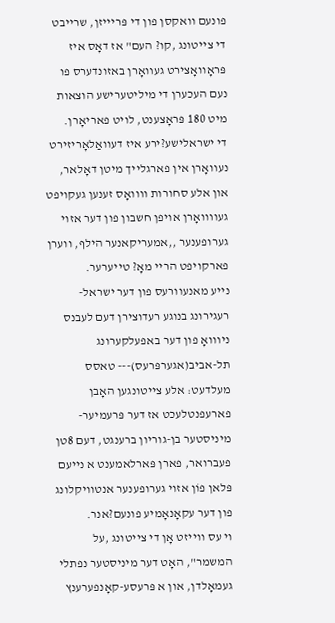פונעם וואקסן פון די פּרײיזן, שרייבט די צייטונג ,קו? העם" אז דאָס איז פּראָוואָצירט געװאָרן באזונדערס פו
נעם העכערן די מיליטערישע הוצאות מיט 180 פּראָצענט, לויט פאריאָרן.
די ישראלישע?ירע איז דעוואַלאָריזירט נעװאָרן אין פארגלייך מיטן דאָלאר, און אלע סחורות וװואָס זענען געקויפט געוװואָרן אויפן חשבון פון דער אזוי גערופענער ,,אמעריקאנער הילף, ווערן פארקויפט הריי מאָ? טייערער.
נייע מאנעוורעס פון דער ישראל-רעגירונג בנוגע רעדוצירן דעם לעבנס ניװואָ פון דער באפעלקערונג
תל-אביב(אגערפּרעס)--- טאסס מעלדעט: אלע צייטונגען האָבן פארעפנטלעכט אז דער פּרעמיער-מיניסטער בן-גוריון ברענגט, דעם 8טן פעברואר, פארן פּארלאמענט א נייעם פּלאן פוֹן אזוי גערופענער אנטוויקלונג פון דער עקאָנאָמיע פונעם?אנר.
וי עס ווייזט אָן די צייטונג ,על המשמר", האָט דער מיניסטער נפתלי געמאָלדן, און א פּרעסע-קאָנפערענץ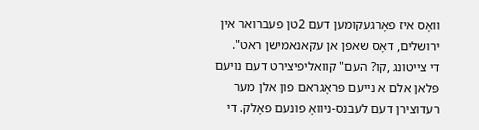וואָס איז פאָרגעקומען דעם 2טן פעברואר אין ירושלים, דאָס שאפן אן עקאנאמישן ראט".
די צייטונג ,קו? העם" קוואליפיצירט דעם נויעם פּלאן אלם א נייעם פּראָגראם פון אלן מער רעדוצירן דעם לעבנס-ניוואָ פונעם פאָלק. די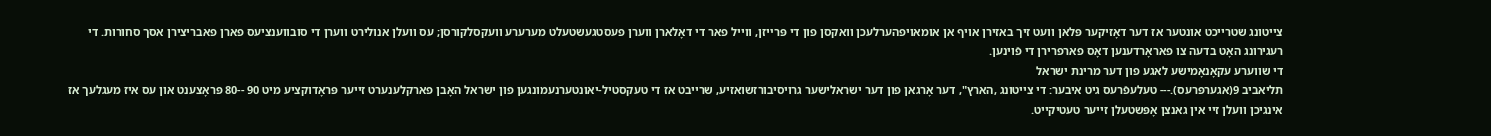צייטונג שטרייכט אונטער אז דער דאָזיקער פּלאן וועט זיך באזירן אויף אן אומאויפהערלעכן וואקסן פון די פּרײזן, ווייל פאר די דאָלארן ווערן פעסטגעשטעלט מערערע וועקסלקורסן; עס וועלן אנולירט ווערן די סובווענציעס פארן פאבריצירן אסך סחורות. די רעגירונג האָט בדעה צו פאראָרדענען דאָס פארפרירן די פֿוינען.
די שווערע עקאָנאָמישע לאגע פון דער מרינת ישראל
תליאביב 9(אגערפּרעס).--- טעלעפֿרעס גיט איבער: די צייטונג ,הארץ", דער אָרגאן פון דער ישראלישער גרויסיבורזשואזיע, שרייבט אז די טעקסטיל-יאונטערנעמונגען פון ישראל האָבן פארקלענערט זייער פּראָדוקציע מיט 90 --80 פּראָצענט און עס איז מעגלעך אז אינגיכן וועלן זיי אין גאנצן אָפּשטעלן זייער טעטיקייט.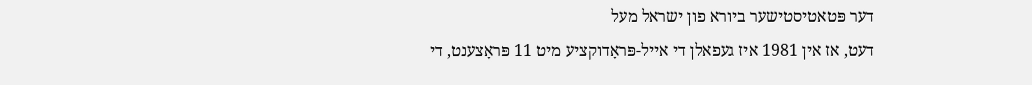דער פּטאטיסטישער ביורא פון ישראל מעל
דעט, אז אין 1981 איז געפאלן די אייל-פּראָדוקציע מיט 11 פּראָצענט, די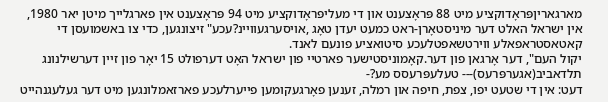מארגאריןפּראָדוקציע מיט 88 פּראָצענט און די מעליפּראָדוקציע מיט 94 פּראָצענט אין פארגלייך מיטן יאר 1980,
אין ישראל האלט דער מיניסטאָרן-ראט כמעט יעדן טאָג ,אויסערגעוויינ?עכע" זיצונגען, כדי צו באשמועסן די קאטאסטראפאלע ווירטשאפטלעכע סיטואציע פונעם לאנד.
יקול העם", דער אָרגאן פון דער.קאָמוניסטישער פארטיי פון ישראל האָט דערפולט 15 יאָר פון זיין דערשילנונג
תלדאביב(אגערפּרעס)--- טעלעפּרעסס מע?-
דעט: אין די שטעט יפו, צפת, חיפה און רמלה, זענען פאָרגעקומען פייערלעכע פארזאמלונגען מיט דער געלעגנהייט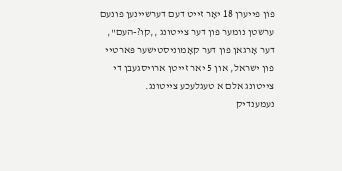פון פייערן 18 יאָר זייט דעם דערשיינען פונעם ערשטן נומער פון דער צייטונג ,,קו?-העם", דער אָרגאן פון דער קאָמוניסטישער פּארטיי פון ישראל, און 5 יאר זייטן ארויסגעבן די צייטונג אלם א טעגלעכע צייטונג.
נעמענדיק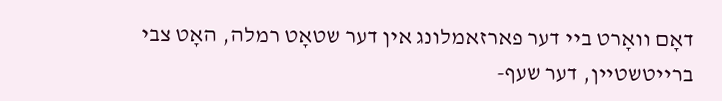דאָם װאָרט ביי דער פארזאמלונג אין דער שטאָט רמלה, האָט צבי ברייטשטיין, דער שעף-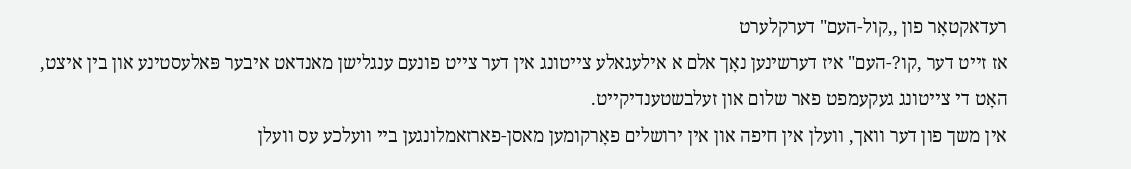רעדאקטאָר פון ,,קול-העם" דערקלערט
אז זייט דער ,קו?-העם" איז דערשינען נאָך אלם א אילעגאלע צייטונג אין דער צייט פונעם ענגלישן מאנדאט איבער פּאלעסטינע און בין איצט, האָט די צייטונג געקעמפט פאר שלום און זעלבשטענדיקייט.
אין משך פון דער וואך, וועלן אין חיפה און אין ירושלים פאָרקומען מאסן-פארזאמלונגען ביי וועלכע עס וועלן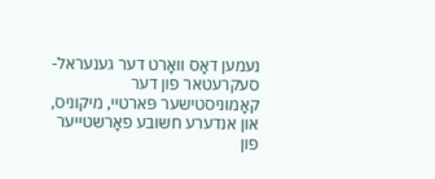נעמען דאָס װאָרט דער גענעראל-סעקרעטאר פון דער קאָמוניסטישער פּארטיי, מיקוניס, און אנדערע חשובע פאָרשטייער פון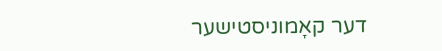דער קאָמוניסטישער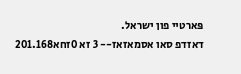פּארטיי פון ישראל.
דאזדפ סאו אסמאזאז-- 3 זא 0זחא201.168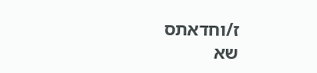ז/וחדאתס
שא